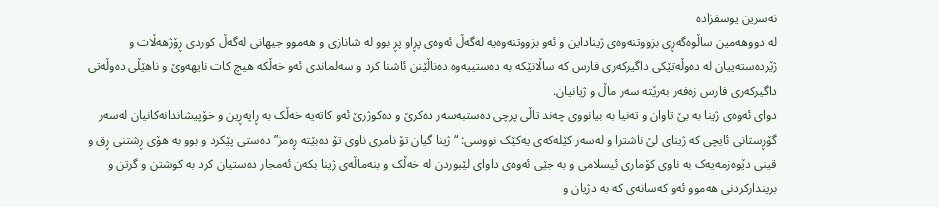نەسرین یوسفزادە
لە دووهەمین ساڵوەگەڕی بزووتنەوەی ژیناداین و ئەو بزووتنەوەیە لەگەڵ ئەوەی پڕاو پڕ بوو لە شانازی و هەموو جیهانی لەگەڵ کوردی ڕۆژهەڵات و ژێردەستەییان لە دەوڵەتێکی داگیرکەری فارس کە ساڵانێکە بە دەستییەوە دەناڵێنن ئاشنا کرد و سەلماندی ئەو خەڵکە هیچ کات نایهەوێ و ناهێڵی دەوڵەتی داگیرکەری فارس زەفەر بەرێتە سەر ماڵ و ژیانیان.
دوای ئەوەی ژینا بە بێ تاوان و تەنیا بە بیانووی چەند تاڵی پرچی دەستبەسەر دەکرێ و دەکوژرێ ئەو کاتەیە خەڵک بە ڕاپەڕین و خۆپیشاندانەکانیان لەسەر گۆڕستانی ئایچی کە ژینای لێ ناشترا و لەسەر کێلەکەی یەکێک نووسی: “ژینا گیان تۆ نامری ناوی تۆ دەبێتە ڕەمز” دەستی پێکرد و بوو بە هۆی ڕشتنی ڕق و قینی دێوەزمەیەک بە ناوی کۆماری ئیسلامی و بە جێی ئەوەی داوای لێبوردن لە خەڵک و بنەماڵەی ژینا بکەن ئەمجار دەستیان کرد بە کوشتن و گرتن و بریندارکردنی هەموو ئەو کەسانەی کە بە دژیان و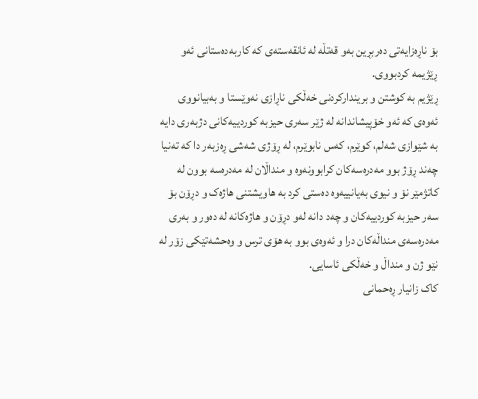بۆ ناڕەزایەتی دەربڕین بەو قەتڵە لە ئانقەستەی کە کاربەدەستانی ئەو ڕێژیمە کردبووی.
ڕێژیم بە کوشتن و بریندارکردنی خەڵکی ناڕازی نەوێستا و بەبیانووی ئەوەی کە ئەو خۆپیشاندانە لە ژێر سەری حیزبە کوردییەکانی دژبەری دایە بە شێوازی شەلم، کوێرم، کەس نابوێرم، لە ڕۆژی شەشی ڕەزبەر دا کە تەنیا چەند ڕۆژ بوو مەدرەسەکان کرابوونەوە و منداڵان لە مەدرەسە بوون لە کاتژمێر نۆ و نیوی بەیانییەوە دەستی کرد بە هاویشتنی هاژەک و دڕۆن بۆ سەر حیزبە کوردییەکان و چەد دانە لەو دڕۆن و هاژەکانە لە دەور و بەری مەدرەسەی منداڵەکان درا و ئەوەی بوو بە هۆی ترس و وەحشەتێکی زۆر لە نێو ژن و منداڵ و خەڵکی ئاسایی.
کاک زانیار ڕەحمانی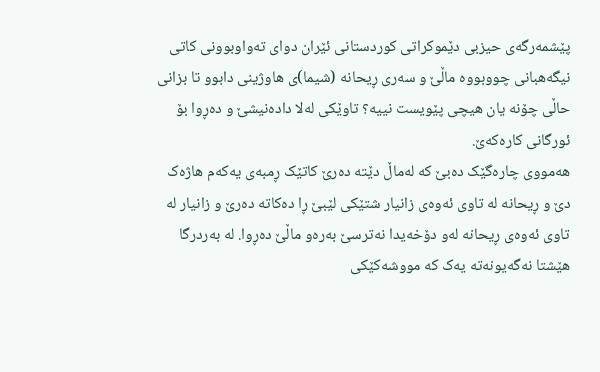پێشمەرگەی حیزبی دێموکراتی کوردستانی ئێران دوای تەواوبوونی کاتی نیگەهبانی چووبووە ماڵێ و سەری ڕیحانە (شیما)ی هاوژینی دابوو تا بزانی حاڵی چۆنە یان هیچی پێویست نییە؟ تاوێکی لەلا دادەنیشێ و دەڕوا بۆ ئورگانی کارەکەێ.
هەمووی چارەگێک دەبێ کە لەماڵ دێتە دەرێ کاتێک ڕمبەی یەکەم هاژەک دێ و ڕیحانە لە تاوی ئەوەی زانیار شتێکی لێبێ ڕا دەکاتە دەرێ و زانیار لە تاوی ئەوەی ڕیحانە لەو دۆخەیدا نەترسێ بەرەو ماڵێ دەڕوا. لە بەردرگا هێشتا نەگەیونەتە یەک کە مووشەکێکی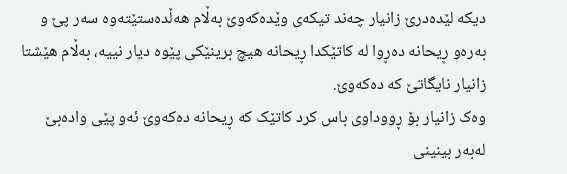دیکە لێدەدرێ زانیار چەند تیکەی وێدەکەوێ بەڵام هەڵدەستێتەوە سەر پێ و بەرەو ڕیحانە دەڕوا لە کاتێکدا ڕیحانە هیچ برینێکی پێوە دیار نییە، بەڵام هێشتا زانیار نایگاتێ کە دەکەوێ.
وەک زانیار بۆ ڕووداوی باس کرد کاتێک کە ڕیحانە دەکەوێ ئەو پێی وادەبێ لەبەر بینینی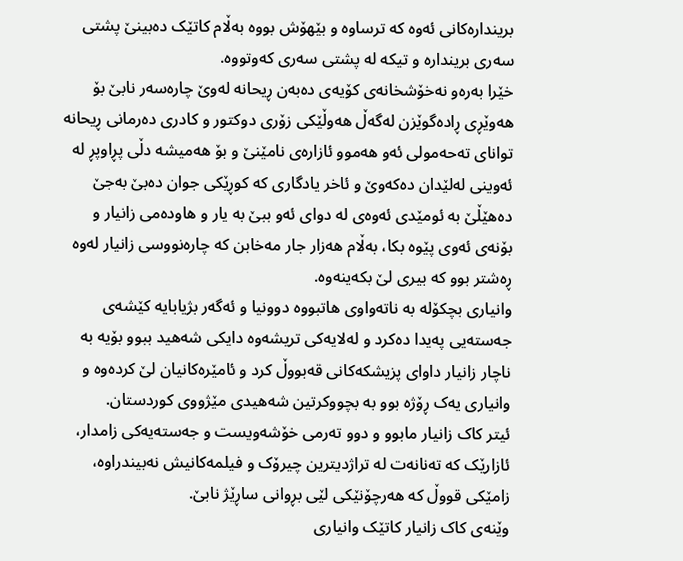بریندارەکانی ئەوە کە ترساوە و بێهۆش بووە بەڵام کاتێک دەبینێ پشتی سەری بریندارە و تیکە لە پشتی سەری کەوتووە.
خێرا بەرەو نەخۆشخانەی کۆیەی دەبەن ڕیحانە لەوێ چارەسەر نابێ بۆ هەوێڕی ڕادەگوێزن لەگەڵ هەوڵێکی زۆری دوکتور و کادری دەرمانی ڕیحانە توانای تەحەمولی ئەو هەموو ئازارەی نامێنێ و بۆ هەمیشە دڵی پڕاوپڕ لە ئەوینی لەلێدان دەکەوێ و ئاخر یادگاری کە کوڕێکی جوان دەبێ بەجێ دەهێڵێ بە ئومێدی ئەوەی لە دوای ئەو ببێ بە یار و هاودەمی زانیار و بۆنەی ئەوی پێوە بکا، بەڵام هەزار جار مەخابن کە چارەنووسی زانیار لەوە ڕەشتر بوو کە بیری لێ بکەینەوە.
وانیاری بچکۆلە بە ناتەواوی هاتبووە دوونیا و ئەگەر بژیابایە کێشەی جەستەیی پەیدا دەکرد و لەلایەکی تریشەوە دایکی شەهید ببوو بۆیە بە ناچار زانیار داوای پزیشکەکانی قەبووڵ کرد و ئامێرەکانیان لێ کردەوە و وانیاری یەک ڕۆژە بوو بە بچووکرتین شەهیدی مێژووی کوردستان.
ئیتر کاک زانیار مابوو و دوو تەرمی خۆشەویست و جەستەیەکی زامدار، ئازارێک کە تەنانەت لە تراژدیترین چیرۆک و فیلمەکانیش نەبیندراوە، زامێکی قووڵ کە هەرچۆنێکی لێی بڕوانی ساڕێژ نابێ.
وێنەی کاک زانیار کاتێک وانیاری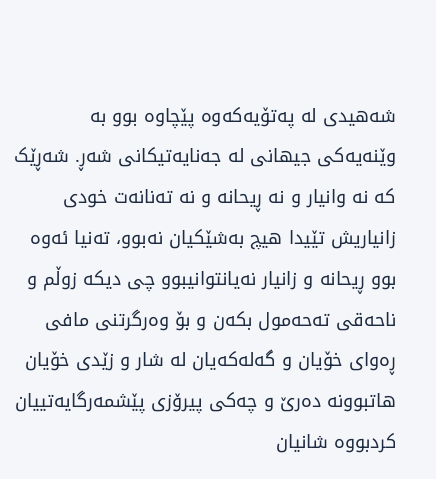شەهیدی لە پەتۆیەکەوە پێچاوە بوو بە وێنەیەکی جیهانی لە جەنایەتیکانی شەڕ. شەڕێک کە نە وانیار و نە ڕیحانە و نە تەنانەت خودی زانیاریش تێیدا هیچ بەشێکیان نەبوو، تەنیا ئەوە بوو ڕیحانە و زانیار نەیانتوانیبوو چی دیکە زوڵم و ناحەقی تەحەمول بکەن و بۆ وەرگرتنی مافی ڕەوای خۆیان و گەلەکەیان لە شار و زێدی خۆیان هاتبوونە دەرێ و چەکی پیرۆزی پێشمەرگایەتییان کردبووە شانیان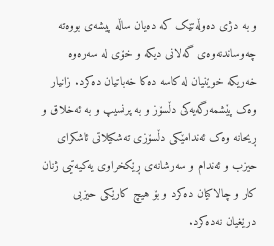و بە دژی دەوڵەتێک کە دەیان ساڵە پیشەی بووەتە چەوساندنەوەی گەلانی دیکە و خۆی لە سەرەوە خەریکە خوێنیان لە کاسە دەکا خەباتیان دەکرد. زانیار وەک پێشمەرگەیەکی دڵسۆز و بە پرنسیپ و بە ئەخلاق و ڕیحانە وەک ئەندامێکی دڵسۆزی تەشکیلاتی ئاشکرای حیزب و ئەندام و سەرشانەی ڕێکخراوی یەکیەتیی ژنان کار و چالاکیان دەکرد و بۆ هیچ کارێکی حیزبی درێغیان نەدەکرد.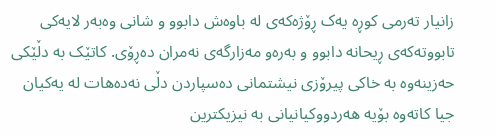زانیار تەرمی کوڕە یەک ڕۆژەکەی لە باوەش دابوو و شانی وەبەر لایەکی تابووتەکەی ڕیحانە دابوو و بەرەو مەزارگەی نەمران دەڕۆی. کاتێک بە دڵێکی حەزینەوە بە خاکی پیرۆزی نیشتمانی دەسپاردن دڵی نەدەهات لە یەکیان جیا کاتەوە بۆیە هەردووکیانیانی بە نیزیکترین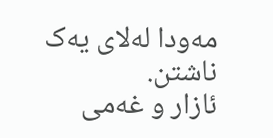مەودا لەلای یەک ناشتن.
ئازار و غەمی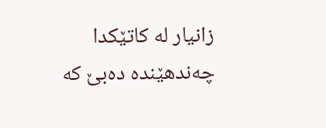زانیار لە کاتێکدا چەندهێندە دەبێ کە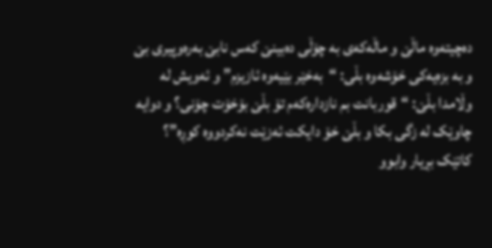دەچیتەوە ماڵێ و ماڵەکەی بە چۆڵی دەبینێ کەس نابێ بەرەوپیری بێ و بە بزەیەکی خۆشەوە بڵی: “بەخێر بێیەوە ئازیزم” و ئەویش لە وڵامدا بڵێ: “قوربانت بم نازدارەکەم تۆ بڵێ بۆخۆت چۆنی؟ و دوایە چاوێک لە زگی بکا و بڵێ خۆ دایکت ئەزێت نەکردووە کوڕە”؟
کاتێک بڕیار وابوو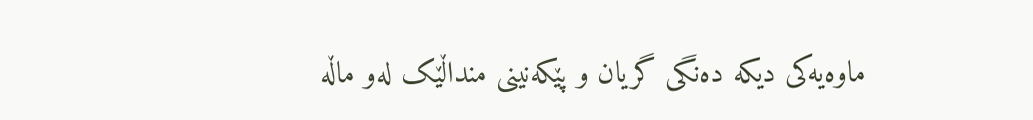ماوەیەکی دیکە دەنگی گریان و پێکەنینی منداڵێک لەو ماڵە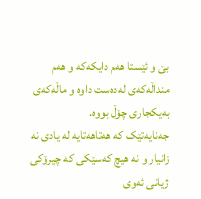بێ و ئێستا هەم دایکەکە و هەم منداڵەکەی لەدەست داوە و ماڵەکەی بەیکجاری چۆڵ بووە.
جەنایەتێک کە هەتاهەتایە لە یادی نە زانیار و نە هیچ کەسێکی کە چیرۆکی ژیانی ئەوی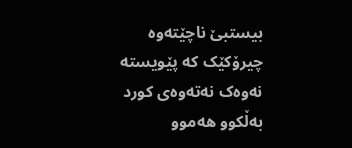بیستبێ ناچێتەوە چیرۆکێک کە پێویستە نەوەک نەتەوەی کورد بەڵکوو هەموو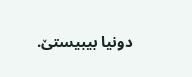دونیا بیبیستێ.